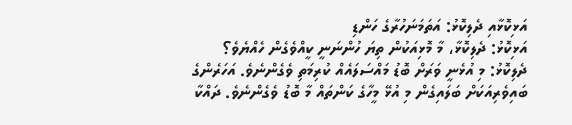އަޅިކޮޅާއި ދެލިކޮޅު: އަތަމަނަހުރާގެ ހަންޑި
އަޅިކޮޅު: ދެލިކޮޅާ، މާ މޮޅިއަކުން ތިޔަ ހުންނަނީ ކީއްވެގެން ހެއްޔެވެ؟
ދެލިކޮޅު: މި އުޅެނީ ވަރަށް ބޮޑު މައްސަލައެއް ކުރިމަތި ވެގެންނެވެ. އަހަރެންގެ ބައިވެރިއަކަށް ބަލައިގެން މި އުޅޭ މީހާގެ ކަންތައް މާ ބޮޑު ވެގެންނެވެ. ދައްކާ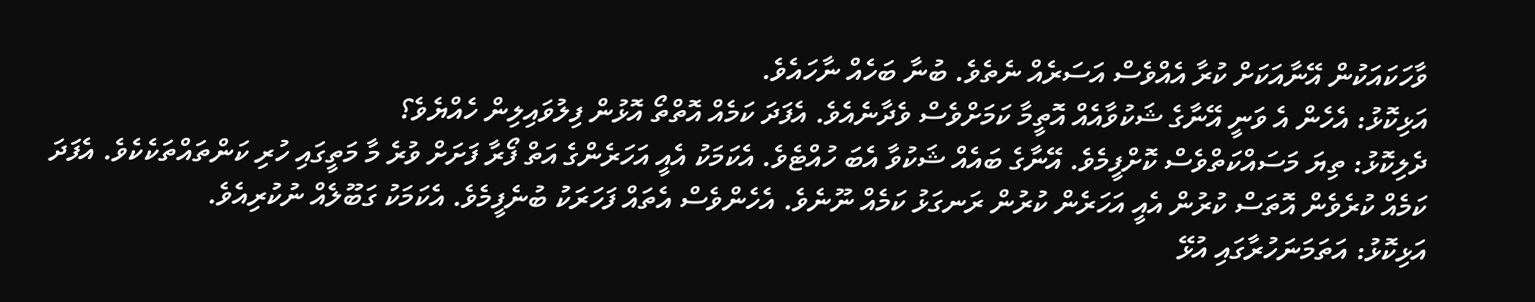ވާހަކައަކުން އޭނާއަކަށް ކުރާ އެއްވެސް އަސަރެއް ނެތެވެ. ބުނާ ބަހެއް ނާހައެވެ.
އަޅިކޮޅު: އެހެން އެ ވަނީ އޭނާގެ ޝަކުވާއެއް އޮތީމާ ކަމަށްވެސް ވެދާނެއެވެ. އެފަދަ ކަމެއް އޮތްތޯ އޮޅުން ފިލުވައިލިން ހެއްޔެވެ؟
ދެލިކޮޅު: ތިޔަ މަސައްކަތްވެސް ކޮށްފީމެވެ. އޭނާގެ ބައެއް ޝަކުވާ އެބަ ހުއްޓެވެ. އެކަމަކު އެއީ އަހަރެންގެ އަތް ފޯރާ ފަށަށް ވުރެ މާ މަތީގައި ހުރި ކަންތައްތަކެކެވެ. އެފަދަ ކަމެއް ކުރެވެން އޮތަސް ކުރުން އެއީ އަހަރެން ކުރުން ރަނގަޅު ކަމެއް ނޫނެވެ. އެހެންވެސް އެތައް ފަހަރަކު ބުނެފީމެވެ. އެކަމަކު ގަބޫލެއް ނުކުރިއެވެ.
އަޅިކޮޅު: އަތަމަނަހުރާގައި އުޅޭ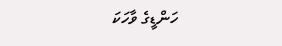ހަންޑީގެ ވާހަކަ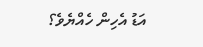އަޑު އެހިން ހެއްޔެވެ؟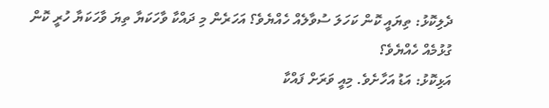ދެލިކޮޅު: ތިޔައީ ކޮން ކަހަލަ ސުވާލެއް ހެއްޔެވެ؟ އަހަރެން މި ދައްކާ ވާހަކަޔާ ތިޔަ ވާހަކަޔާ ހުރީ ކޮން ގުޅުމެއް ހެއްޔެވެ؟
އަޅިކޮޅު: އަޑު އަހާށެވެ. މިއީ ވަރަށް ފައްކާ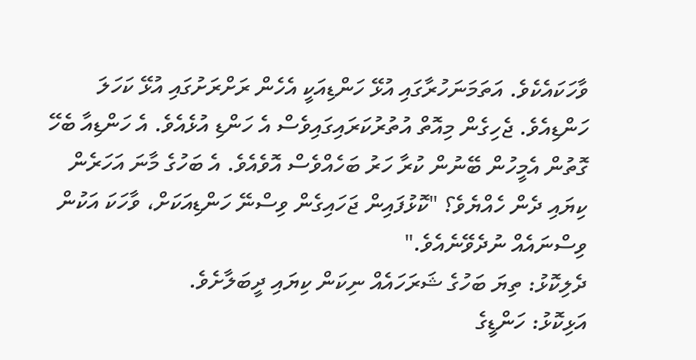ވާހަކައެކެވެ. އަތަމަނަހުރާގައި އުޅޭ ހަންޑިއަކީ އެހެން ރަށްރަށުގައި އުޅޭ ކަހަލަ ހަންޑިއެވެ. ޖެހިގެން މިއޮތް އުތުރުކަރައިގައިވެސް އެ ހަންޑި އުޅެއެވެ. އެ ހަންޑިއާ ބެހޭ ގޮތުން އެމީހުން ބޭނުން ކުރާ ހަރު ބަހެއްވެސް އޮވެއެވެ. އެ ބަހުގެ މާނަ އަހަރެން ކިޔައި ދެން ހެއްޔެވެ؟ "ކޮޅުފައިން ޖަހައިގެން ވިސްނޭ ހަންޑިއަކަށް، ވާހަކަ އަކުން ވިސްނައެއް ނުދެވޭނެއެވެ."
ދެލިކޮޅު: ތިޔަ ބަހުގެ ޝަރަހައެއް ނިކަން ކިޔައި ދީބަލާށެވެ.
އަޅިކޮޅު: ހަންޑީގެ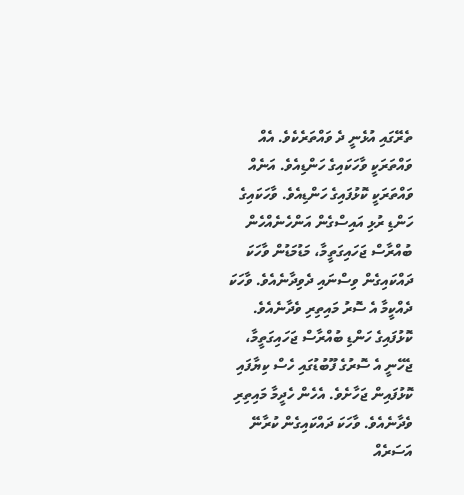ތެރޭގައި އުޅެނީ ދެ ވައްތަރެކެވެ. އެއް ވައްތަރަކީ ވާހަކައިގެ ހަންޑިއެވެ. އަނެއް ވައްތަރަކީ ކޮޅުފައިގެ ހަންޑިއެވެ. ވާހަކައިގެ ހަންޑި ރުޅި އައިސްގެން އަންހެނެއްހެން ބުއްރާސް ޖަހައިގަތީމާ، މަޑުމަޑުން ވާހަކަ ދައްކައިގެން ވިސްނައި ދެވިދާނެއެވެ. ވާހަކަ ދެއްކީމާ އެ ސޮރު މައިތިރި ވެދާނެއެވެ. ކޮޅުފައިގެ ހަންޑި ބުއްރާސް ޖަހައިގަތީމާ، ޖެހޭނީ އެ ސޮރުގެ ފޫބުޑުގައި ހެސް ކިޔާފައި ކޮޅުފައިން ޖަހާށެވެ. އެހެން ހެދީމާ މައިތިރި ވެދާނެއެވެ. ވާހަކަ ދައްކައިގެން ކުރާނޭ އަސަރެއް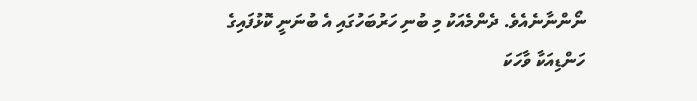ނޯންނާނެއެވެ. ދެންމެއަކު މި ބުނި ހަރުބަހުގައި އެ ބުނަނީ ކޮޅުފައިގެ ހަންޑިއަކާ ވާހަކަ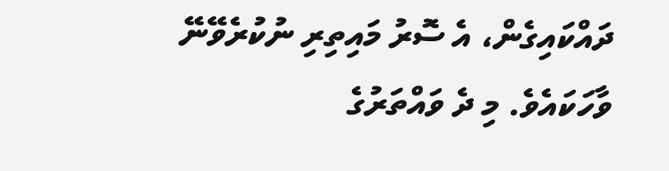ދައްކައިގެން، އެ ސޮރު މައިތިރި ނުކުރެވޭނޭ ވާހަކައެވެ. މި ދެ ވައްތަރުގެ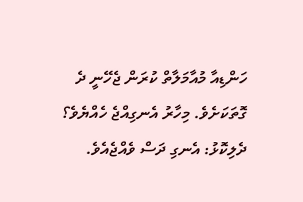ހަންޑިއާ މުއާމަލާތް ކުރަން ޖެހޭނީ ދެ ގޮތަކަށެވެ. މިހާރު އެނގިއްޖެ ހެއްޔެވެ؟
ދެލިކޮޅު: އެނގި ދަސް ވެއްޖެއެވެ.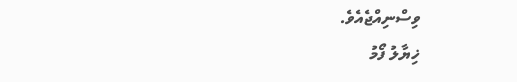ވިސްނިއްޖެއެވެ.
ޚިޔާލު ފޯމު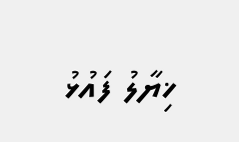ޚިޔާލު ފައުޅު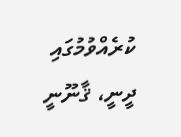ކުރެއްވުމުގައި ދީނީ، ޤާނޫނީ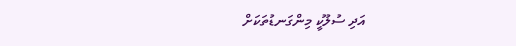އަދި ސުލޫކީ މިންގަނޑުތަކަށް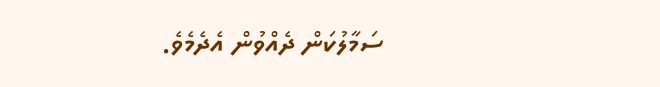ސަމާލުކަން ދެއްވުން އެދެމެވެ.